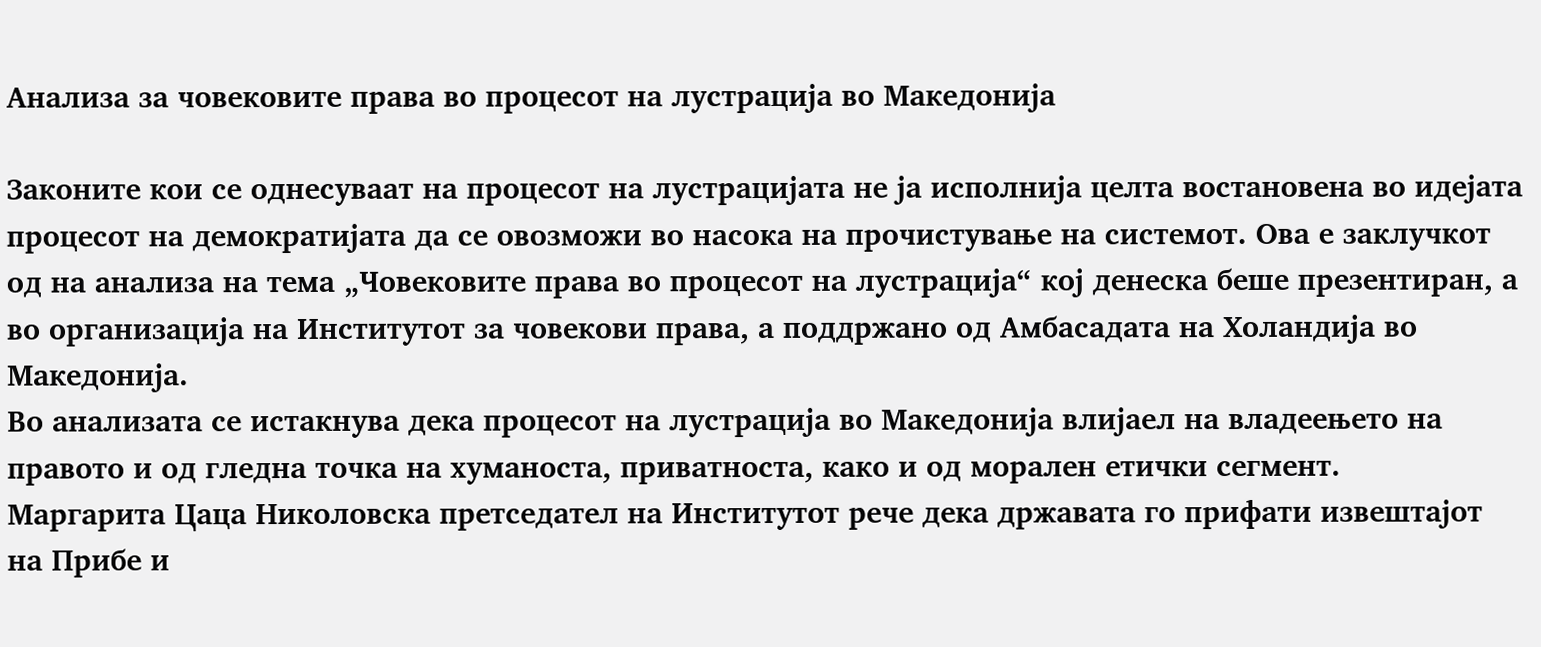Анализа за човековите права во процесот на лустрација во Македонија

Законите кои се однесуваат на процесот на лустрацијата не ја исполнија целта востановена во идејата процесот на демократијата да се овозможи во насока на прочистување на системот. Ова е заклучкот од на анализа на тема „Човековите права во процесот на лустрација“ кој денеска беше презентиран, а во организација на Институтот за човекови права, а поддржано од Амбасадата на Холандија во Македонија.
Во анализата се истакнува дека процесот на лустрација во Македонија влијаел на владеењето на правото и од гледна точка на хуманоста, приватноста, како и од морален етички сегмент.
Маргарита Цаца Николовска претседател на Институтот рече дека државата го прифати извештајот на Прибе и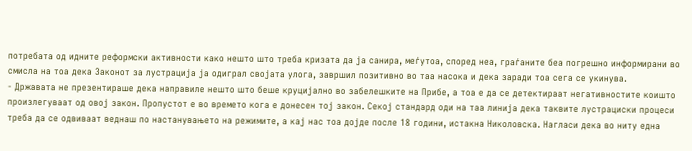потребата од идните реформски активности како нешто што треба кризата да ја санира, меѓутоа, според неа, граѓаните беа погрешно информирани во смисла на тоа дека Законот за лустрација ја одиграл својата улога, завршил позитивно во таа насока и дека заради тоа сега се укинува.
- Државата не презентираше дека направиле нешто што беше круцијално во забелешките на Прибе, а тоа е да се детектираат негативностите коишто произлегуваат од овој закон. Пропустот е во времето кога е донесен тој закон. Секој стандард оди на таа линија дека таквите лустрациски процеси треба да се одвиваат веднаш по настанувањето на режимите, а кај нас тоа дојде после 18 години, истакна Николовска. Нагласи дека во ниту една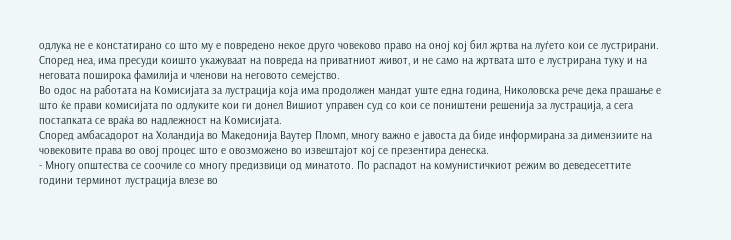одлука не е констатирано со што му е повредено некое друго човеково право на оној кој бил жртва на луѓето кои се лустрирани. Според неа, има пресуди коишто укажуваат на повреда на приватниот живот, и не само на жртвата што е лустрирана туку и на неговата поширока фамилија и членови на неговото семејство.
Во одос на работата на Комисијата за лустрација која има продолжен мандат уште една година, Николовска рече дека прашање е што ќе прави комисијата по одлуките кои ги донел Вишиот управен суд со кои се поништени решенија за лустрација, а сега постапката се враќа во надлежност на Комисијата.
Според амбасадорот на Холандија во Македонија Ваутер Пломп, многу важно е јавоста да биде информирана за димензиите на човековите права во овој процес што е овозможено во извештајот кој се презентира денеска.
- Многу општества се соочиле со многу предизвици од минатото. По распадот на комунистичкиот режим во деведесеттите години терминот лустрација влезе во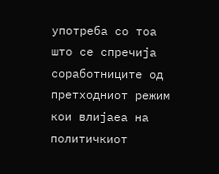употреба со тоа што се спречија соработниците од претходниот режим кои влијаеа на политичкиот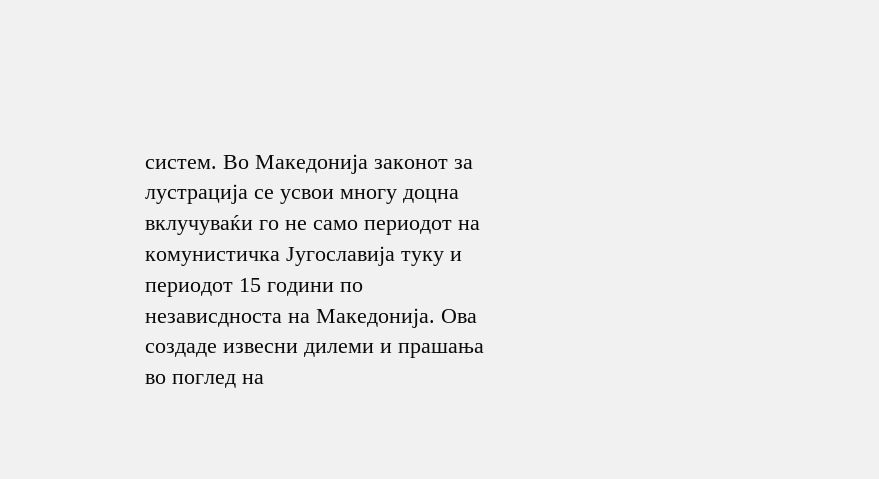систем. Во Македонија законот за лустрација се усвои многу доцна вклучуваќи го не само периодот на комунистичка Југославија туку и периодот 15 години по независдноста на Македонија. Ова создаде извесни дилеми и прашања во поглед на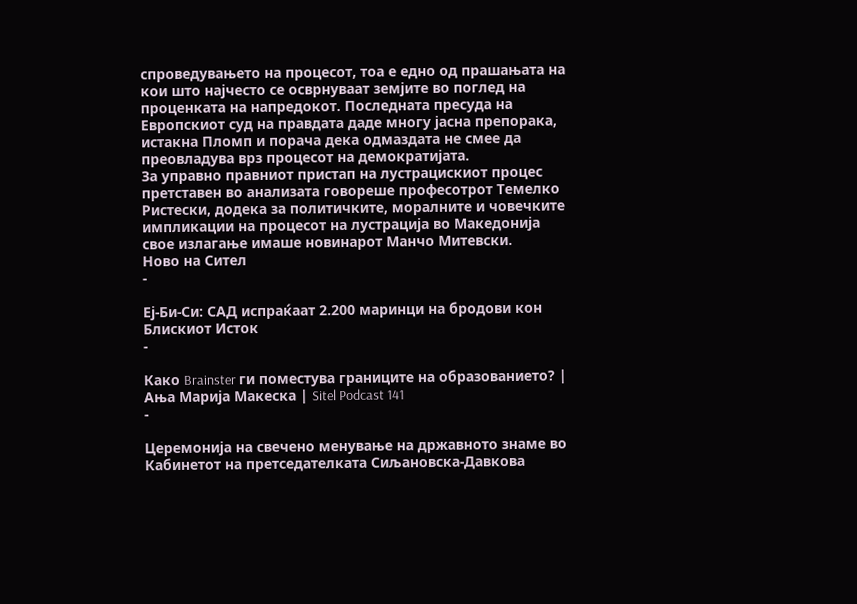спроведувањето на процесот, тоа е едно од прашањата на кои што најчесто се осврнуваат земјите во поглед на проценката на напредокот. Последната пресуда на Европскиот суд на правдата даде многу јасна препорака, истакна Пломп и порача дека одмаздата не смее да преовладува врз процесот на демократијата.
За управно правниот пристап на лустрацискиот процес претставен во анализата говореше професотрот Темелко Ристески, додека за политичките, моралните и човечките импликации на процесот на лустрација во Македонија свое излагање имаше новинарот Манчо Митевски.
Ново на Сител
-

Еј-Би-Си: САД испраќаат 2.200 маринци на бродови кон Блискиот Исток
-

Како Brainster ги поместува границите на образованието? | Ања Марија Макеска | Sitel Podcast 141
-

Церемонија на свечено менување на државното знаме во Кабинетот на претседателката Сиљановска-Давкова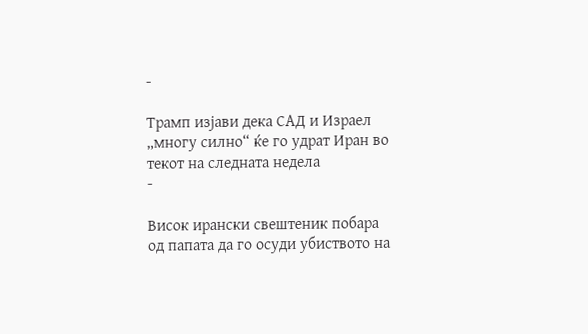-

Трамп изјави дека САД и Израел „многу силно“ ќе го удрат Иран во текот на следната недела
-

Висок ирански свештеник побара од папата да го осуди убиството на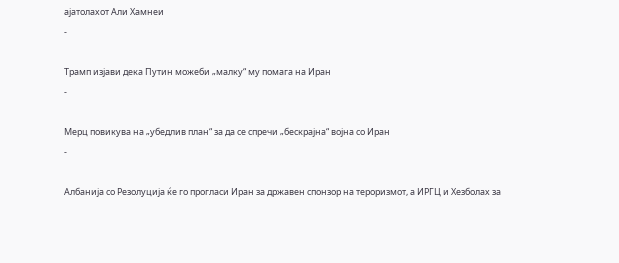ајатолахот Али Хамнеи
-

Трамп изјави дека Путин можеби „малку“ му помага на Иран
-

Мерц повикува на „убедлив план“ за да се спречи „бескрајна“ војна со Иран
-

Албанија со Резолуција ќе го прогласи Иран за државен спонзор на тероризмот, а ИРГЦ и Хезболах за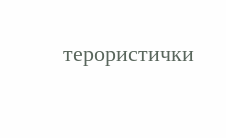терористички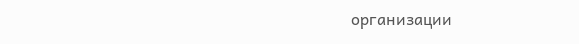организации